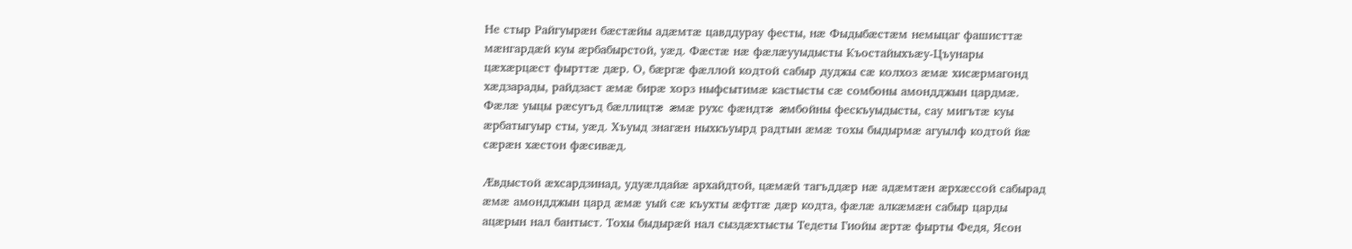Не стыр Райгуырæн бæстæйы адæмтæ цавддурау фесты, нæ Фыдыбæстæм немыцаг фашисттæ мæнгардæй куы æрбабырстой, уæд. Фæстæ нæ фæлæууыдысты Къостайыхъæу-Цъунары цæхæрцæст фырттæ дæр. О, бæргæ фæллой кодтой сабыр дуджы сæ колхоз æмæ хисæрмагонд хæдзарады, райдзаст æмæ бирæ хорз ныфсытимæ кастысты сæ сомбоны амондджын цардмæ. Фæлæ уыцы рæсугъд бæллицтæ æмæ рухс фæндтæ æмбойны фескъуыдысты, сау мигътæ куы æрбатыгуыр сты, уæд. Хъуыд знагæн ныхкъуырд радтын æмæ тохы быдырмæ агуылф кодтой йæ сæрæн хæстон фæсивæд.

Æвдыстой æхсардзинад, удуæлдайæ архайдтой, цæмæй тагъддæр нæ адæмтæн æрхæссой сабырад æмæ амондджын цард æмæ уый сæ къухты æфтгæ дæр кодта, фæлæ алкæмæн сабыр царды ацæрын нал бантыст. Тохы быдырæй нал сыздæхтысты Тедеты Гиойы æртæ фырты Федя, Ясон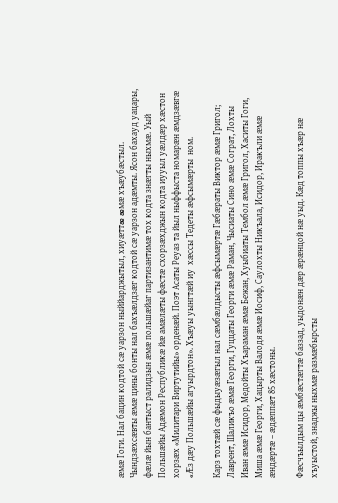æмæ Гоги. Нал бацин кодтой сæ уарзон ныййарджытыл, хиуæттæ æмæ хъæубæстыл. Чындзæхсæвты æмæ цины бонты нал бахъæлдзæг кодтой сæ уарзон адæмты. Ясон бахауд уацары, фæлæ йын бантыст ралидзын æмæ польшæйаг партизантимæ тох кодта знæгты ныхмæ. Уый Польшæйы Адæмон Республикæ йæ амæлæты фæстæ схорзæхджын кодта иууыл уæлдæр хæстон хорзæх «Милитари Виртутийы» орденæй. Поэт Асаты Реуаз та йыл ныффыста номарæн æмдзæвгæ «Æз дæу Польшæйы агуырдтон». Хъæуы уынгтæй иу  хæссы Тедеты æфсымæрты  ном.

Карз тохтæй сæ фыдыуæзæгыл нал сæмбæлдысты æфсымæртæ Гæбæраты Виктор æмæ Григол; Лаврент, Шаликъо æмæ Георги, Гуццаты Георги æмæ Раман, Чысиаты Сино æмæ Сограт, Лохты Иван æмæ Исидор, Медойты Хъараман æмæ Бежан, Хуыбиаты Тембол æмæ Григол, Хаситы Гоги, Миша æмæ Георги, Хацырты Валодя æмæ Иосиф, Саулохты Никъала, Исидор, Иракъли æмæ æндæртæ – æдæппæт 85 хæстоны.

Фæсчъылдым цы æмбæстæгтæ баззад, уыдонæн дæр æрæнцой нæ уыд. Кæд топпы хъæр нæ хъуыстой, знаджы ныхмæ размæбырсты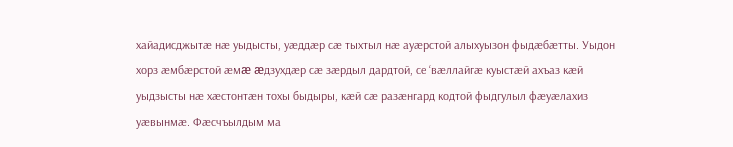хайадисджытæ нæ уыдысты, уæддæр сæ тыхтыл нæ ауæрстой алыхуызон фыдæбæтты. Уыдон хорз æмбæрстой æмæ æдзухдæр сæ зæрдыл дардтой, се ‘вæллайгæ куыстæй ахъаз кæй уыдзысты нæ хæстонтæн тохы быдыры, кæй сæ разæнгард кодтой фыдгулыл фæуæлахиз уæвынмæ. Фæсчъылдым ма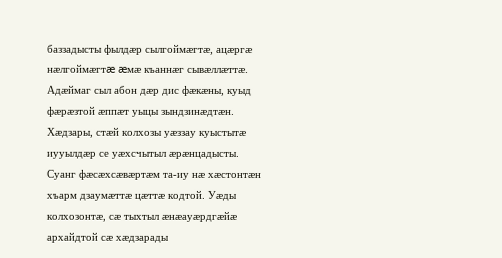баззадысты фылдæр сылгоймæгтæ, ацæргæ нæлгоймæгтæ æмæ къаннæг сывæллæттæ. Адæймаг сыл абон дæр дис фæкæны, куыд фæрæзтой æппæт уыцы зындзинæдтæн. Хæдзары, стæй колхозы уæззау куыстытæ иууылдæр се уæхсчытыл æрæнцадысты. Суанг фæсæхсæвæртæм та-иу нæ хæстонтæн хъарм дзаумæттæ цæттæ кодтой. Уæды колхозонтæ, сæ тыхтыл æнæауæрдгæйæ архайдтой сæ хæдзарады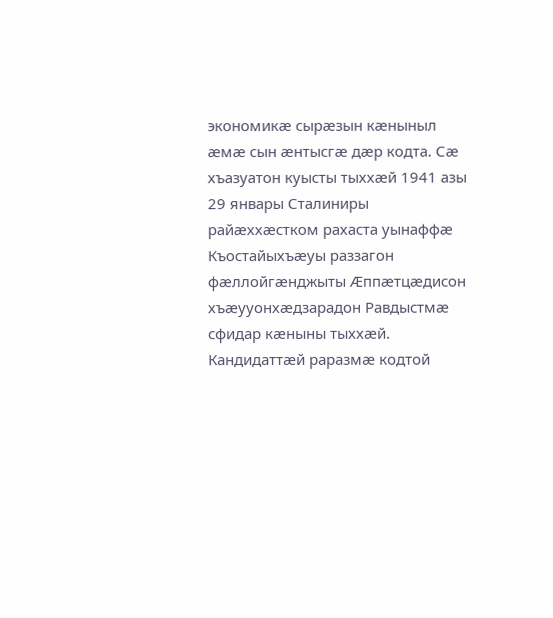экономикæ сырæзын кæныныл æмæ сын æнтысгæ дæр кодта. Сæ хъазуатон куысты тыххæй 1941 азы 29 январы Сталиниры райæххæстком рахаста уынаффæ Къостайыхъæуы раззагон фæллойгæнджыты Æппæтцæдисон хъæууонхæдзарадон Равдыстмæ сфидар кæныны тыххæй. Кандидаттæй раразмæ кодтой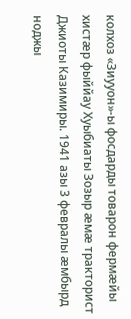колхоз «Зиууон»-ы фосдарды товарон фермæйы хистæр фыййау Хуыбиаты Зозыр æмæ тракторист Джиоты Казимиры. 1941 азы 3 февралы æмбырд ноджы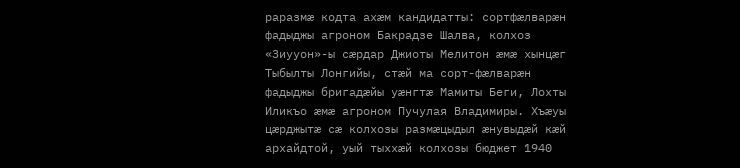раразмæ кодта ахæм кандидатты: сортфæлварæн фадыджы агроном Бакрадзе Шалва, колхоз «Зиууон»-ы сæрдар Джиоты Мелитон æмæ хынцæг Тыбылты Лонгийы, стæй ма сорт-фæлварæн фадыджы бригадæйы уæнгтæ Мамиты Беги, Лохты Иликъо æмæ агроном Пучулая Владимиры. Хъæуы цæрджытæ сæ колхозы размæцыдыл æнувыдæй кæй архайдтой, уый тыххæй колхозы бюджет 1940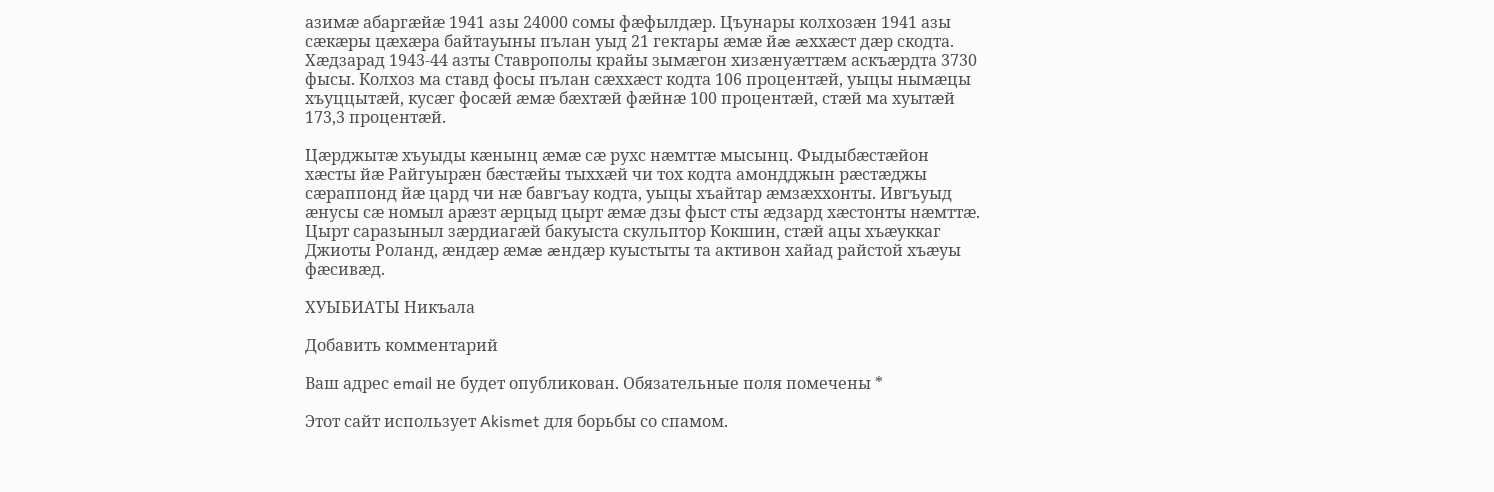азимæ абаргæйæ 1941 азы 24000 сомы фæфылдæр. Цъунары колхозæн 1941 азы сæкæры цæхæра байтауыны пълан уыд 21 гектары æмæ йæ æххæст дæр скодта. Хæдзарад 1943-44 азты Ставрополы крайы зымæгон хизæнуæттæм аскъæрдта 3730 фысы. Колхоз ма ставд фосы пълан сæххæст кодта 106 процентæй, уыцы нымæцы хъуццытæй, кусæг фосæй æмæ бæхтæй фæйнæ 100 процентæй, стæй ма хуытæй 173,3 процентæй.

Цæрджытæ хъуыды кæнынц æмæ сæ рухс нæмттæ мысынц. Фыдыбæстæйон хæсты йæ Райгуырæн бæстæйы тыххæй чи тох кодта амондджын рæстæджы сæраппонд йæ цард чи нæ бавгъау кодта, уыцы хъайтар æмзæххонты. Ивгъуыд æнусы сæ номыл арæзт æрцыд цырт æмæ дзы фыст сты æдзард хæстонты нæмттæ. Цырт саразыныл зæрдиагæй бакуыста скульптор Кокшин, стæй ацы хъæуккаг Джиоты Роланд, æндæр æмæ æндæр куыстыты та активон хайад райстой хъæуы фæсивæд.

ХУЫБИАТЫ Никъала

Добавить комментарий

Ваш адрес email не будет опубликован. Обязательные поля помечены *

Этот сайт использует Akismet для борьбы со спамом.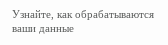Узнайте, как обрабатываются ваши данные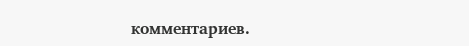комментариев.